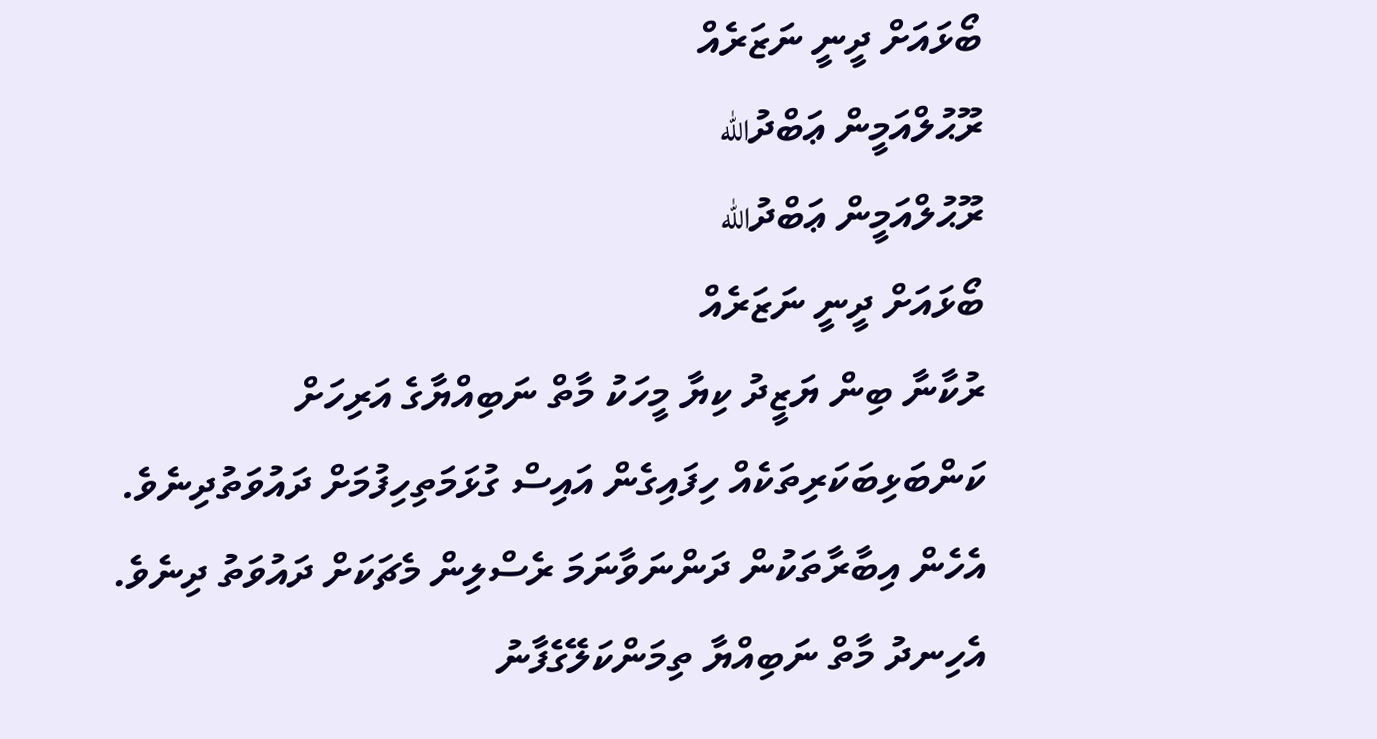ބޯޅައަށް ދީނީ ނަޒަރެއް
ރޫޙުލްއަމީން ޢަބްދުالله
ރޫޙުލްއަމީން ޢަބްދުالله
ބޯޅައަށް ދީނީ ނަޒަރެއް
ރުކާނާ ބިން ޔަޒީދު ކިޔާ މީހަކު މާތް ނަބިއްޔާގެ އަރިހަށް ކަންބަޅިބަކަރިތަކެއް ހިފައިގެން އައިސް ގުޅަމަތިހިފުމަށް ދައުވަތުދިނެވެ. އެހެން އިބާރާތަކުން ދަންނަވާނަމަ ރެސްލިން މެޗަކަށް ދައުވަތު ދިނެވެ. އެހިނދު މާތް ނަބިއްޔާ ތިމަންކަލޭގެފާނު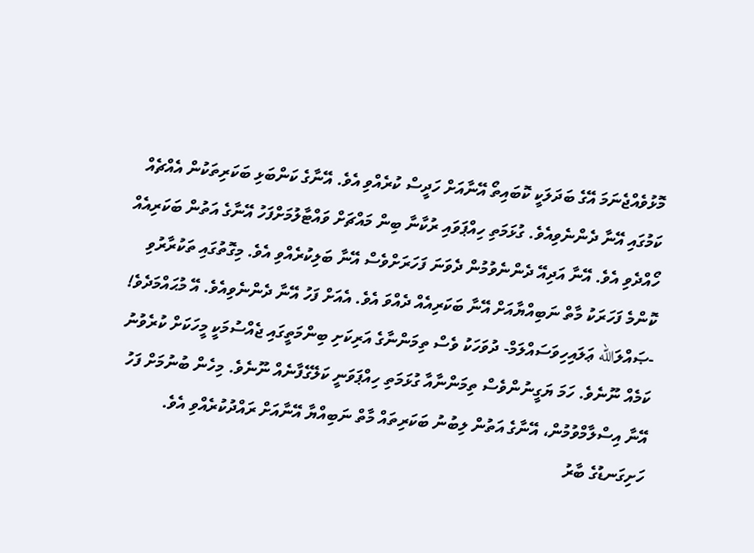މޮޅުވެއްޖެނަމަ އޭގެ ބަދަލަކީ ކޮބައިތޯ އޭނާއަށް ހަދީސް ކުރެއްވި އެވެ. އޭނާގެ ކަންބަޅި ބަކަރިތަކުން އެއްޗެއް ކަމުގައި އޭނާ ދެންނެވިއެވެ. ގުޅަމަތި ހިއްޕަވައި ރުކާނާ ބިން މައްޗަށް ވައްޓާލުމަށްފަހު އޭނާގެ އަތުން ބަކަރިއެއް ހޯއްދެވި އެވެ. އޭނާ އަދިއޭ ދެންނެވުމުން ދެވަނަ ފަހަރަށްވެސް އޭނާ ބަލިކުރެއްވި އެވެ. މިގޮތުގައި ތަކުރާރުވި ކޮންމެ ފަހަރަކު މާތް ނަބިއްޔާއަށް އޭނާ ބަކަރިއެއް ދެއްވަ އެވެ. އެއަށް ފަހު އޭނާ ދެންނެވިއެވެ. އޭ މުޙައްމަދެވެ! -ޞައްލަالله ޢަލައިހިވަސައްލަމް- ދުވަހަކު ވެސް ތިމަންނާގެ އަރިކަށި ބިންމަތީގައި ޖެއްސުމަކީ މީހަކަށް ކުރެވުނު ކަމެއް ނޫނެވެ. ހަމަ ޔަގީނުންވެސް ތިމަންނާއާ ގުޅަމަތި ހިއްޕަވަނީ ކަލޭގެފާނެއް ނޫނެވެ. މިހެން ބުނުމަށް ފަހު އޭނާ އިސްލާމްވުމުން، އޭނާގެ އަތުން ލިބުނު ބަކަރިތައް މާތް ނަބިއްޔާ އޭނާއަށް ރައްދުކުރެއްވި އެވެ.
ހަށިގަނޑުގެ ބާރު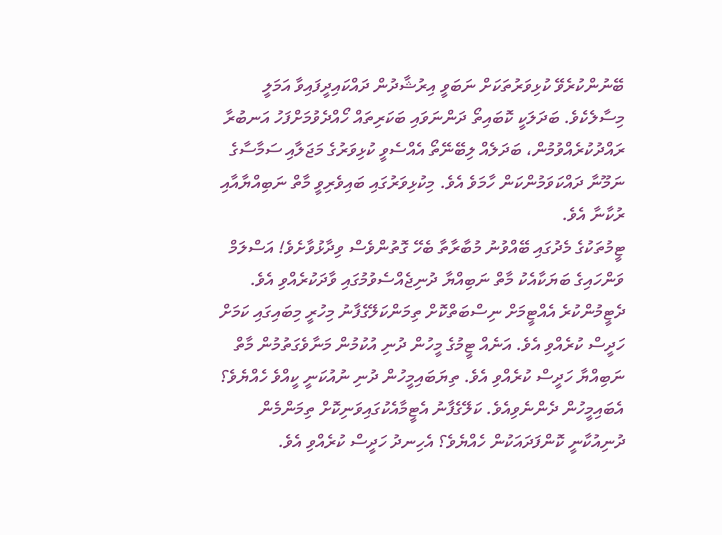ބޭނުންކުރެވޭ ކުޅިވަރުތަކަށް ނަބަވީ އިރުޝާދުން ދައްކައިދީފައިވާ އަމަލީ މިސާލެކެވެ. ބަދަލަކީ ކޮބައިތޯ ދަންނަވައި ބަކަރިތައް ހޯއްދެވުމަށްފަހު އަނބުރާ ރައްދުކުރެއްވުމުން، ބަދަލެއް ލިބޭނޭތޯ އެއްސެވީ ކުޅިވަރުގެ މަޖަލާއި ސަމާސާގެ ނަމޫނާ ދައްކަވަމުންކަން ހާމަވެ އެވެ. މިކުޅިވަރުގައި ބައިވެރިވީ މާތް ނަބިއްޔާއާއި ރުކާނާ އެވެ.
ޓީމުތަކުގެ މެދުގައި ބޭއްވުނު މުބާރާތާ ބެހޭ ގޮތުންވެސް ވިދާޅުވާށެވެ! އަސްލަމް ވަންހައިގެ ބަޔަކާއެކު މާތް ނަބިއްޔާ ދުނިޖެއްސެވުމުގައި ވާދަކުރެއްވި އެވެ. ދެޓީމުންކުރެ އެއްޓީމަށް ނިސްބަތްކޮށް ތިމަންކަލޭގެފާނު މިހުރީ މިބައިގައި ކަމަށް ހަދީސް ކުރެއްވި އެވެ. އަނެއް ޓީމުގެ މީހުން ދުނި އުކުމުން މަނާވެގަތުމުން މާތް ނަބިއްޔާ ހަދީސް ކުރެއްވި އެވެ. ތިޔަބައިމީހުން ދުނި ނުއުކަނީ ކީއްވެ ހެއްޔެވެ؟ އެބައިމީހުން ދެންނެވިއެވެ. ކަލޭގެފާނު އެޓީމާއެކުގައިވަނިކޮށް ތިމަންމެން ދުނިއުކާނީ ކޮންފަދައަކުން ހެއްޔެވެ؟ އެހިނދު ހަދީސް ކުރެއްވި އެވެ.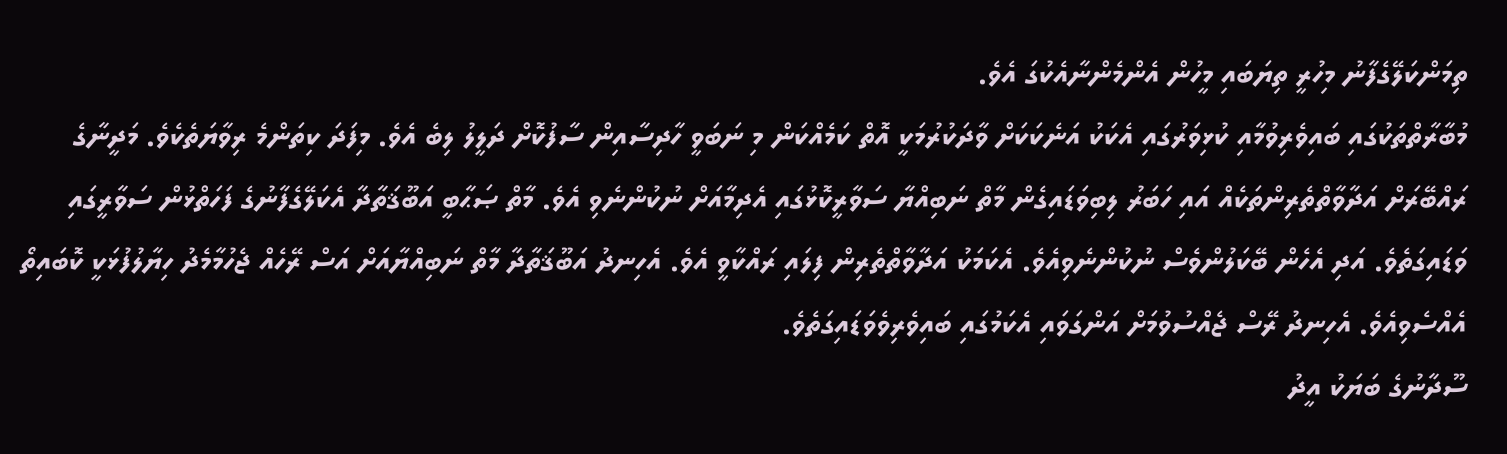ތިމަންކަލޭގެފާނު މިހުރީ ތިޔަބައި މީހުން އެންމެންނާއެކުގަ އެވެ.
މުބާރާތްތަކުގައި ބައިވެރިވުމާއި ކުޅިވަރުގައި އެކަކު އަނެކަކަށް ވާދަކުރުމަކީ އޮތް ކަމެއްކަން މި ނަބަވީ ހާދިސާއިން ސާފުކޮށް ދަލީލު ލިބެ އެވެ. މިފަދަ ކިތަންމެ ރިވާޔަތެކެވެ. މަދީނާގެ ރައްބޭރަށް އަދާވާތްތެރިންތަކެއް އައި ހަބަރު ލިބިވަޑައިގެން މާތް ނަބިއްޔާ ސަވާރީކޮޅުގައި އެދިމާއަށް ނުކުންނެވި އެވެ. މާތް ޞަޙާބީ އަބޫޤަތާދާ އެކަލޭގެފާނުގެ ފަހަތްޅުން ސަވާރީގައި ވަޑައިގަތެވެ. އަދި އެހެން ބޭކަލުންވެސް ނުކުންނެވިއެވެ. އެކަމަކު އަދާވާތްތެރިން ފިލައި ރައްކާވީ އެވެ. އެހިނދު އަބޫޤަތާދާ މާތް ނަބިއްޔާއަށް އަސް ރޭހެއް ޖެހުމާމެދު ހިޔާލުފުޅަކީ ކޮބައިތޯ އެއްސެވިއެވެ. އެހިނދު ރޭސް ޖެއްސުވުމަށް އަންގަވައި އެކަމުގައި ބައިވެރިވެވަޑައިގަތެވެ.
ސޫދާނުގެ ބަޔަކު އީދު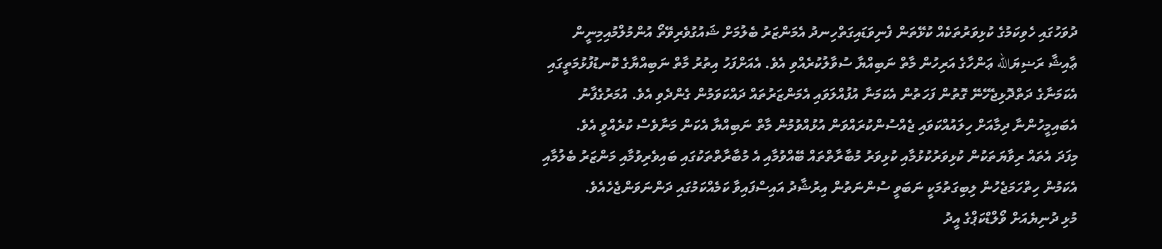ދުވަހުގައި ހެވިކަމުގެ ކުޅިވަރުތަކެއް ކުޅޭތަން ފެނިވަޑައިގަތްހިނދު އެމަންޒަރު ބެލުމަށް ޝައުގުވެރިވޭތޯ އުންމުލްމުއިމިނީން ޢާއިޝާ ރަޟިޔަالله ޢަންހާގެ އަރިހުން މާތް ނަބިއްޔާ ސުވާލުކުރެއްވި އެވެ. އެއަށްފަހު އިތުރު މާތް ނަބިއްޔާގެ ކޮނޑުފުޅުމަތީގައި އެކަމަނާގެ ދަތްދޮޅިޖެހޭނޭ ގޮތުން ފަހަތުން އެކަމަނާ އުފުއްލަވައި އެމަންޒަރުތައް ދައްކަވަމުން ގެންދެވި އެވެ. އުމަރުގެފާނު އެބައިމީހުންނާ ދިމާއަށް ހިލައުއްކަވައި ޖެއްސުންކުރައްވަން އުޅުއްވުމުން މާތް ނަބިއްޔާ އެކަން މަނާވެސް ކުރެއްވީ އެވެ.
މިފަދަ އެތައް ރިވާޔަތަކުން ކުޅިވަރުކުޅުމާއި ކުޅިވަރު މުބާރާތްތައް ބޭއްވުމާއި އެ މުބާރާތްތަކުގައި ބައިވެރިވުމާއި މަންޒަރު ބެލުމާއި އެކަމުން ހިތްހަމަޖެހުން ލިބިގަތުމަކީ ނަބަވީ ސުންނަތުން އިރުޝާދު އައިސްފައިވާ ކަމެއްކަމުގައި ދަންނަވަންޖެހެއެވެ.
މުޅި ދުނިޔެއަށް ވޯލްޑްކަޕްގެ އީދު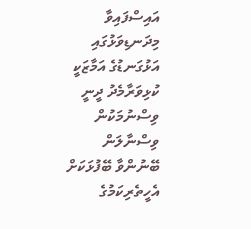އައިސްފައިވާ މިދަނޑިވަޅުގައި އަޅުގަނޑުގެ އަމާޒަކީ ކުޅިވަރާމެދު ދީނީ ވިސްނުމަކުން ވިސްނާލަން ބޭނުންވާ ބޭފުޅަކަށް އެހީތެރިކަމުގެ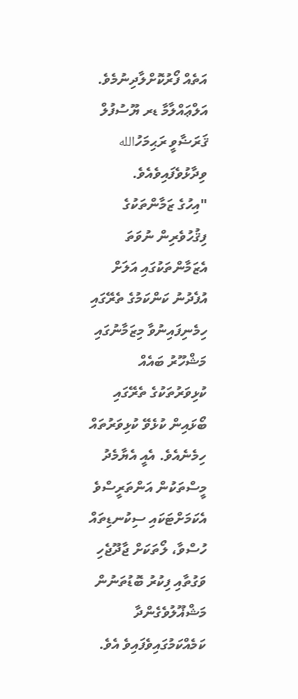އަތެއް ފޯރުކޮށްލާދިނުމެވެ.
އަލްޢައްލާމާ ޑރ ޔޫސުފުލް ޤަރަޟާވީ ރަޙިމަހުالله ވިދާޅުވެފައިވެއެވެ.
"އިހުގެ ޒަމާންތަކުގެ ފިޤުހުވެރިން ނުވަތަ އެޒަމާންތަކުގައި އަލަށް އުފެދުނު ކަންކަމުގެ ތެރޭގައި ހިމެނިފައިނުވާ މިޒަމާނުގައި މަޝްހޫރު ބައެއް ކުޅިވަރުތަކުގެ ތެރޭގައި ބޯޅައިން ކުޅެވޭ ކުޅިވަރުތައް ހިމެނެއެވެ. އެއީ އެޔާމެދު މީސްތަކުން އަންތަރީސްވެ އެކަމަށްޓަކައި ސިކުނޑިތައް ހުސްވާ، ލޯތަކަށް ޖާދޫޖެހި ވަގުތާއި ފިކުރު ބޮޑުތަނުން މަޝްޣޫލުވެގެންދާ ކަމެއްކަމުގައިވެފައިވެ އެވެ.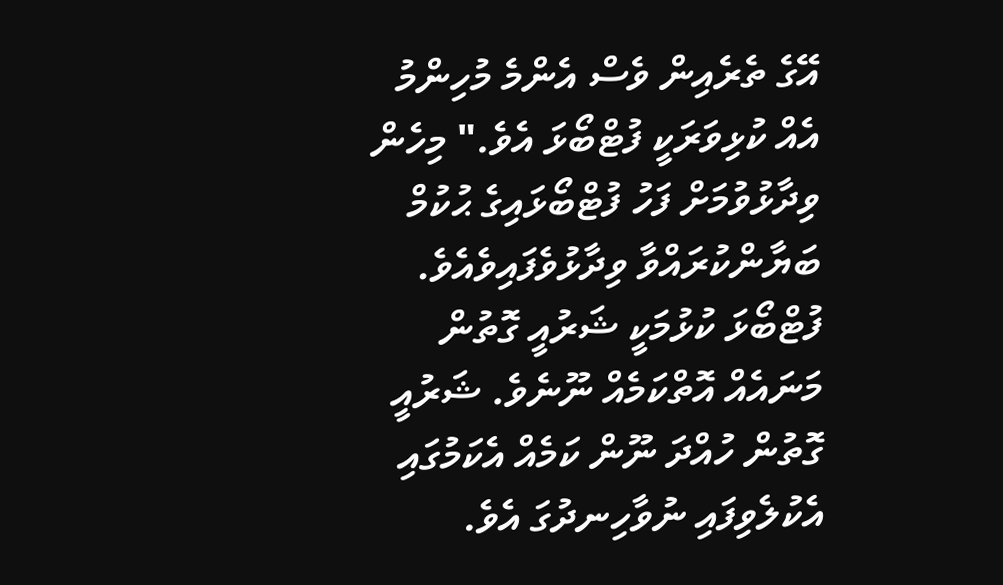އޭގެ ތެރެއިން ވެސް އެންމެ މުހިންމު އެއް ކުޅިވަރަކީ ފުޓްބޯޅަ އެވެ." މިހެން ވިދާޅުވުމަށް ފަހު ފުޓްބޯޅައިގެ ޙުކުމް ބަޔާންކުރައްވާ ވިދާޅުވެފައިވެއެވެ.
ފުޓްބޯޅަ ކުޅުމަކީ ޝަރުއީ ގޮތުން މަނައެއް އޮތްކަމެއް ނޫނެވެ. ޝަރުއީ ގޮތުން ހުއްދަ ނޫން ކަމެއް އެކަމުގައި އެކުލެވިފައި ނުވާހިނދުގަ އެވެ.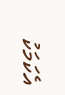އެކަމަކު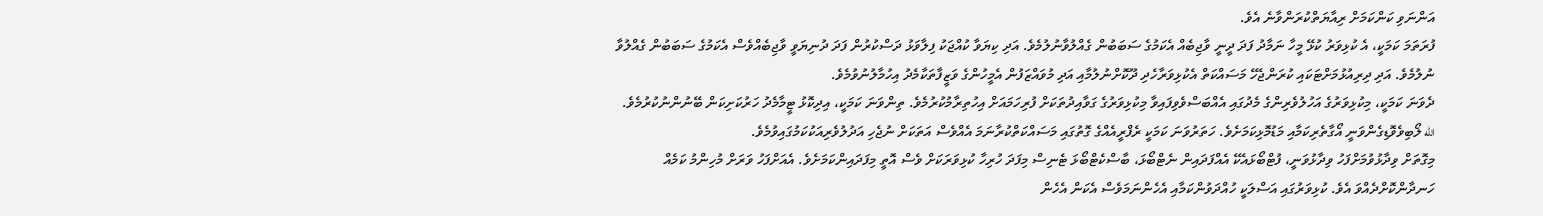އަންނަވި ކަންކަމަށް ރިއާޔަތްކުރަންވާނެ އެވެ.
ފުރަތަމަ ކަމަކީ، އެ ކުޅިވަރު ކުޅޭ މީހާ ނަމާދު ފަދަ ދީނީ ވާޖިބެއް އެކަމުގެ ސަބަބުން ގެއްލުވާނުލުމެވެ. އަދި ކިޔަވާ ކުއްޖަކު ފިލާވަޅު ދަސްކުރުން ފަދަ ދުނިޔަވީ ވާޖިބެއްވެސް އެކަމުގެ ސަބަބުން ގެއްލުވާ ނުލުމެވެ. އަދި ދިރިއުޅުމަށްޓަކައި ކުރަންޖެހޭ މަސައްކަތް އެކުޅިވަރާހެދި ދޫކޮށްނުލުމާއި އަދި މުވައްޒަފުން އެމީހުންގެ ވަޒީފާތަކާމެދު އިހުމާލުނުވުމެވެ.
ދެވަނަ ކަމަކީ، މިކުޅިވަރުގެ އަހުލުވެރިންގެ މެދުގައި އެއްބަސްވެވިފައިވާ މިކުޅިވަރުގެ ގަވާއިދުތަކަށް ފުރިހަމައަށް އިހުތިރާމުކުރުމެވެ. ތިންވަނަ ކަމަކީ، އިދިކޮޅު ޓީމާމެދު ހަރުކަށިކަން ބޭނުންނުކުރުމެވެ. الله ލޯބިވެވޮޑިގެންވަނީ އޯގާތެރިކަމާއި މަޑުމޮޅިކަމަށެވެ. ހަތަރުވަނަ ކަމަކީ ރެފްރީއެއްގެ ގޮތުގައި މަސައްކަތްކުރާނަމަ އެއްވެސް އަތަކަށް ނުޖެހި އަދުލުވެރިއަކުކަމުގައިވުމެވެ.
މިގޮތަށް ވިދާޅުވުމަށްފަހު ވިދާޅުވަނީ، ފުޓްބޯޅައެކޭ އެއްފަދައިން ނެޓްބޯޅަ، ބާސްކެޓްބޯޅަ ޓެނިސް މިފަދަ ހުރިހާ ކުޅިވަރަކަށް ވެސް އޮތީ މިފަދައިންކަމަށެވެ. އެއަށްފަހު ވަރަށް މުހިންމު ކަމެއް ހަނދާންކޮށްދެއްވަ އެވެ. ކުޅިވަރުގައި އަސްލަކީ ހުއްދަވުންކަމާއި އެހެންނަމަވެސް އެކަން އެހެން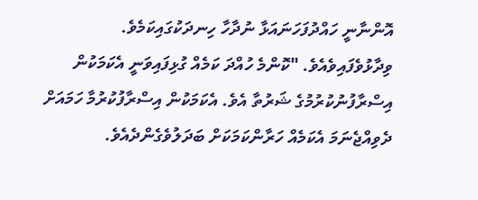އޮންނާނީ ހައްދުފަހަނައަޅާ ނުދާހާ ހިނދަކުގައިކަމެވެ.
ވިދާޅުވެފައިވެއެވެ. "ކޮންމެ ހުއްދަ ކަމެއް ގުޅިފައިވަނީ އެކަމަކުން އިސްރާފުނުކުރުމުގެ ޝަރުތާ އެވެ. އެކަމަކުން އިސްރާފުކުރުމާ ހަމައަށް ދެވިއްޖެނަމަ އެކަމެއް ހަރާންކަމަކަށް ބަދަލުވެގެންދެއެވެ.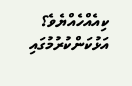ކިއެއްހެއްޔެވެ؟ އަޅުކަންކުރުމުގައި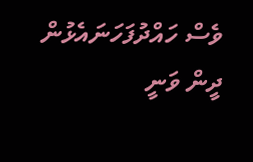ވެސް ހައްދުފަހަނައެޅުން ދީން ވަނީ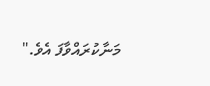މަނާކުރައްވާފަ އެވެ."